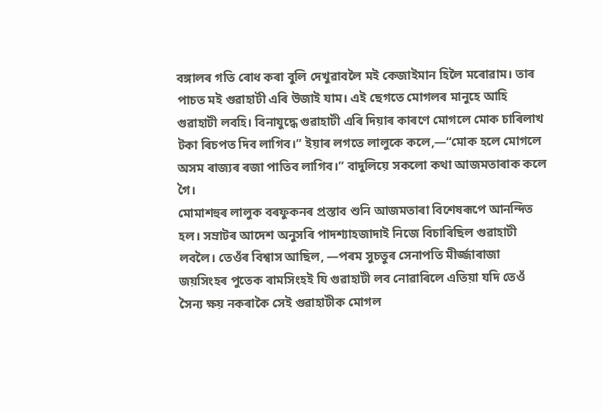বঙ্গালৰ গতি ৰোধ কৰা বুলি দেখুৱাবলৈ মই কেজাইমান হিলৈ মৰোৱাম। তাৰ পাচত মই গুৱাহাটী এৰি উজাই যাম। এই ছেগতে মোগলৰ মানুহে আহি গুৱাহাটী লবহি। বিনাযুদ্ধে গুৱাহাটী এৰি দিয়াৰ কাৰণে মোগলে মোক চাৰিলাখ টকা ৰিচপত দিব লাগিব।” ইয়াৰ লগতে লালুকে কলে,—“মোক হলে মোগলে অসম ৰাজ্যৰ ৰজা পাতিব লাগিব।” বাদুলিয়ে সকলো কথা আজমতাৰাক কলে গৈ।
মোমাশহুৰ লালুক বৰফুকনৰ প্ৰস্তাব শুনি আজমতাৰা বিশেষৰূপে আনন্দিত হল। সম্ৰাটৰ আদেশ অনুসৰি পাদশ্যাহজাদাই নিজে বিচাৰিছিল গুৱাহাটী লবলৈ। তেওঁৰ বিশ্বাস আছিল, —পৰম সুচতুৰ সেনাপতি মীৰ্জ্জাৰাজা জয়সিংহৰ পুতেক ৰামসিংহই যি গুৱাহাটী লব নোৱাৰিলে এতিয়া যদি তেওঁ সৈন্য ক্ষয় নকৰাকৈ সেই গুৱাহাটীক মোগল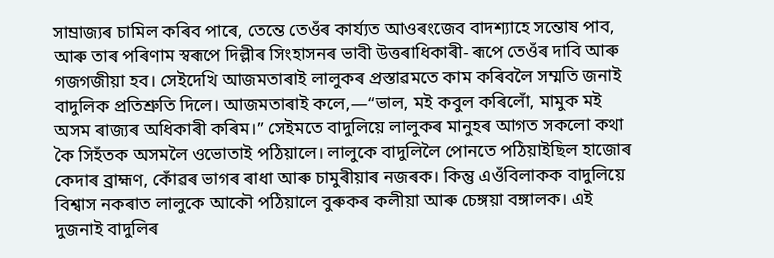সাম্ৰাজ্যৰ চামিল কৰিব পাৰে, তেন্তে তেওঁৰ কাৰ্য্যত আওৰংজেব বাদশ্যাহে সন্তোষ পাব, আৰু তাৰ পৰিণাম স্বৰূপে দিল্লীৰ সিংহাসনৰ ভাবী উত্তৰাধিকাৰী- ৰূপে তেওঁৰ দাবি আৰু গজগজীয়া হব। সেইদেখি আজমতাৰাই লালুকৰ প্ৰস্তাৱমতে কাম কৰিবলৈ সম্মতি জনাই বাদুলিক প্ৰতিশ্ৰুতি দিলে। আজমতাৰাই কলে,—“ভাল, মই কবুল কৰিলোঁ, মামুক মই অসম ৰাজ্যৰ অধিকাৰী কৰিম।” সেইমতে বাদুলিয়ে লালুকৰ মানুহৰ আগত সকলো কথা কৈ সিহঁতক অসমলৈ ওভোতাই পঠিয়ালে। লালুকে বাদুলিলৈ পোনতে পঠিয়াইছিল হাজোৰ কেদাৰ ব্ৰাহ্মণ, কোঁৱৰ ভাগৰ ৰাধা আৰু চামুৰীয়াৰ নজৰক। কিন্তু এওঁবিলাকক বাদুলিয়ে বিশ্বাস নকৰাত লালুকে আকৌ পঠিয়ালে বুৰুকৰ কলীয়া আৰু চেঙ্গয়া বঙ্গালক। এই দুজনাই বাদুলিৰ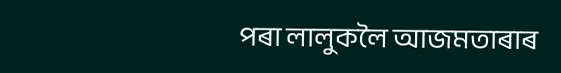পৰা লালুকলৈ আজমতাৰাৰ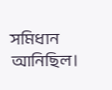সমিধান আনিছিল।